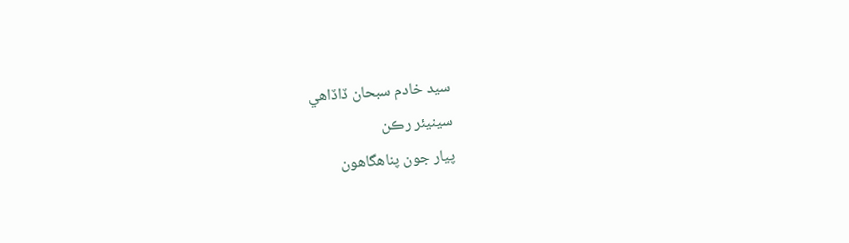سيد خادم سبحان ڏاڏاهي
سينيئر رڪن
پيار جون پناهگاهون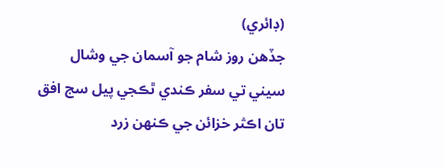(ڊائري)
جڏهن روز شام جو آسمان جي وشال سيني تي سفر ڪندي ٿڪجي پيل سج افق تان اڪثر خزائن جي ڪنهن زرد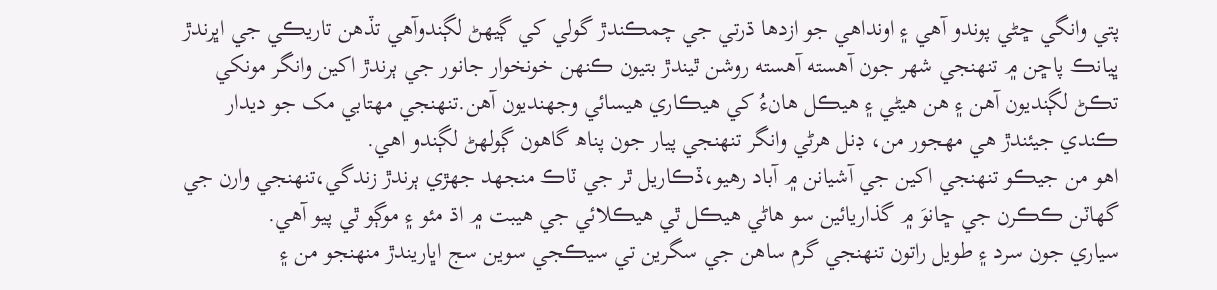پتي وانگي ڇڻي پوندو آهي ۽ اونداهي جو ازدها ڌرتي جي چمڪندڙ گولي کي ڳيهڻ لڳندوآهي تڏهن تاريڪي جي اڀرندڙ ڀيانڪ پاڇن ۾ تنهنجي شهر جون آهسته آهسته روشن ٿيندڙ بتيون ڪنهن خونخوار جانور جي ٻرندڙ اکين وانگر مونکي تڪڻ لڳنديون آهن ۽ هن هيڻي ۽ هيڪل هانءُ کي هيڪاري هيسائي وجهنديون آهن.تنهنجي مهتابي مک جو ديدار ڪندي جيئندڙ هي مھجور من، ڊنل هرڻي وانگر تنهنجي پيار جون پناھ گاھون ڳولهڻ لڳندو اهي.
اهو من جيڪو تنهنجي اکين جي آشيانن ۾ آباد رهيو،ڏڪاريل ٿر جي ٽاڪ منجهد جهڙي ٻرندڙ زندگي،تنهنجي وارن جي گهاٽن ڪڪرن جي ڇانوَ ۾ گذاريائين سو هاڻي هيڪل ٿي هيڪلائي جي هيبت ۾ اڌ مئو ۽ موڳو ٿي پيو آهي.
سياري جون سرد ۽ طويل راتون تنهنجي گرم ساهن جي سگرين تي سيڪجي سوين سج اڀاريندڙ منهنجو من ۽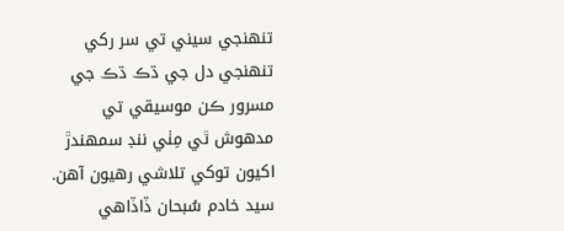تنهنجي سيني تي سر رکي تنهنجي دل جي ڌڪ ڌڪ جي مسرور ڪن موسيقي تي مدهوش ٿي مِٺي ننڊ سمهندڙ اکيون توکي تلاشي رهيون آهن.
سيد خادم سُبحان ڏاڏاهي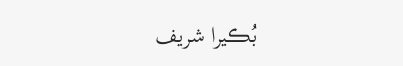بُڪيرا شريف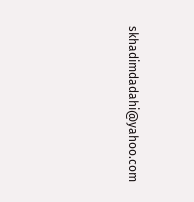skhadimdadahi@yahoo.com